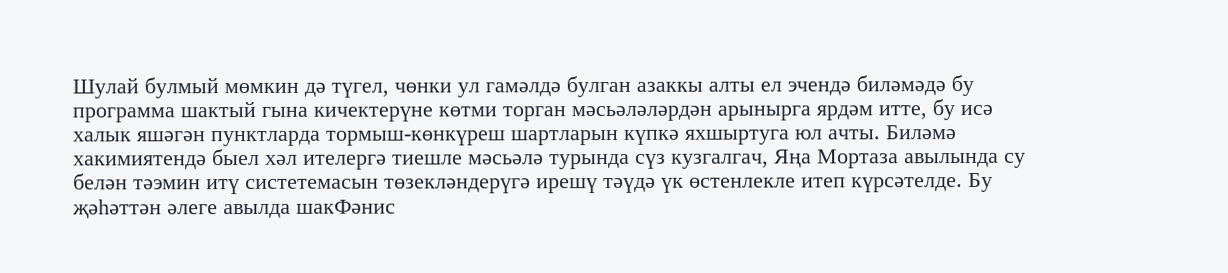Шулай булмый мөмкин дә түгел, чөнки ул гамәлдә булган азаккы алты ел эчендә биләмәдә бу программа шактый гына кичектерүне көтми торган мәсьәләләрдән арынырга ярдәм итте, бу исә халык яшәгән пунктларда тормыш-көнкүреш шартларын күпкә яхшыртуга юл ачты. Биләмә хакимиятендә быел хәл ителергә тиешле мәсьәлә турында сүз кузгалгач, Яңа Мортаза авылында су белән тәэмин итү систетемасын төзекләндерүгә ирешү тәүдә үк өстенлекле итеп күрсәтелде. Бу җәһәттән әлеге авылда шакФәнис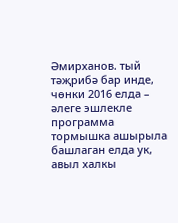Әмирханов. тый тәҗрибә бар инде, чөнки 2016 елда – әлеге эшлекле программа тормышка ашырыла башлаган елда ук, авыл халкы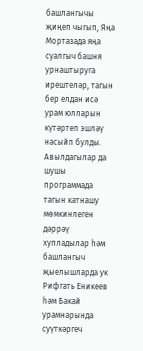башлангычы җиңеп чыгып, Яңа Мортазада яңа суалгыч башня урнаштыруга ирештеләр, тагын бер елдан исә урам юлларын күтәртеп эшләү насыйп булды. Авылдагылар да шушы программада тагын катнашу мөмкинлеген дәррәү хупладылар һәм башлангыч җыелышларда ук Рифгать Еникеев һәм Бакай урамнарында суүткәргеч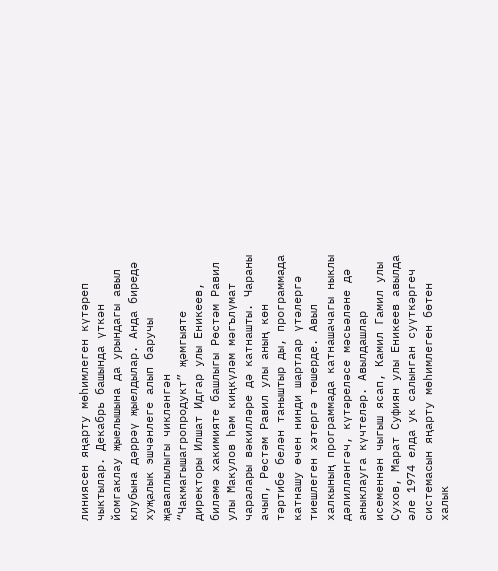линиясен яңарту мөһимлеген күтәреп чыктылар. Декабрь башында үткән йомгаклау җыелышына да урындагы авыл клубына дәррәү җыелдылар. Анда биредә хуҗалык эшчәнлеге алып баручы җаваплылыгы чикләнгән “Чакмагышагропродукт” җәмгыяте директоры Илшат Идгар улы Еникеев, биләмә хакимияте башлыгы Рөстәм Равил улы Макулов һәм киңкүләм мәгълүмат чаралары вәкилләре дә катнашты. Чараны ачып, Рөстәм Равил улы аның көн тәртибе белән таныштыр ды, программада катнашу өчен нинди шартлар үтәлергә тиешлеген хәтергә төшерде. Авыл халкының программада катнашачагы ныклы дәлилләнгәч, күтәреләсе мәсьәләне дә аныклауга күчтеләр. Авылдашлар исеменнән чыгыш ясап, Камил Гамил улы Сухов, Марат Суфиян улы Еникеев авылда әле 1974 елда ук салынган суүткәргеч системасын яңарту мөһимлеген бөтен халык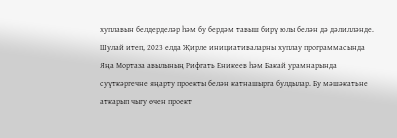хуплавын белдерделәр һәм бу бердәм тавыш бирү юлы белән дә дәлилләнде. Шулай итеп, 2023 елда Җирле инициативаларны хуплау программасында Яңа Мортаза авылының Рифгать Еникеев һәм Бакай урамнарында суүткәргечне яңарту проекты белән катнашырга булдылар. Бу мәшәкатьне аткарып чыгу өчен проект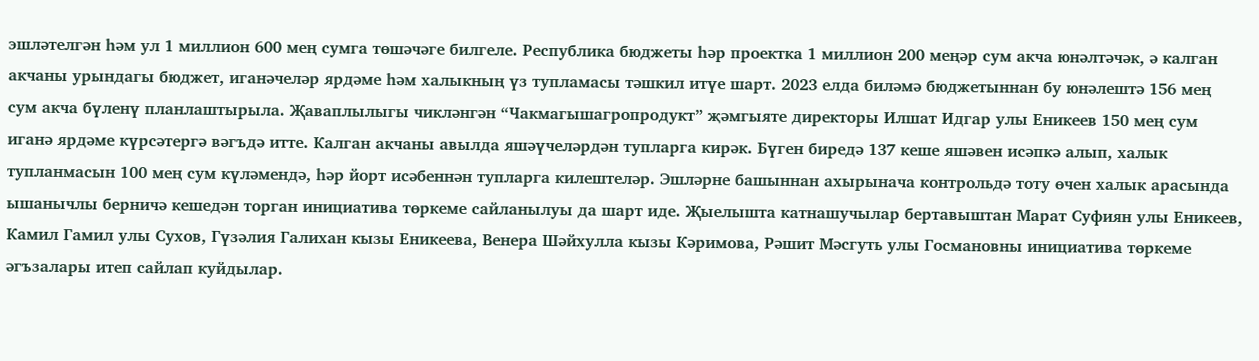эшләтелгән һәм ул 1 миллион 600 мең сумга төшәчәге билгеле. Республика бюджеты һәр проектка 1 миллион 200 меңәр сум акча юнәлтәчәк, ә калган акчаны урындагы бюджет, иганәчеләр ярдәме һәм халыкның үз тупламасы тәшкил итүе шарт. 2023 елда биләмә бюджетыннан бу юнәлештә 156 мең сум акча бүленү планлаштырыла. Җаваплылыгы чикләнгән “Чакмагышагропродукт” җәмгыяте директоры Илшат Идгар улы Еникеев 150 мең сум иганә ярдәме күрсәтергә вәгъдә итте. Калган акчаны авылда яшәүчеләрдән тупларга кирәк. Бүген биредә 137 кеше яшәвен исәпкә алып, халык тупланмасын 100 мең сум күләмендә, һәр йорт исәбеннән тупларга килештеләр. Эшләрне башыннан ахырынача контрольдә тоту өчен халык арасында ышанычлы берничә кешедән торган инициатива төркеме сайланылуы да шарт иде. Җыелышта катнашучылар бертавыштан Марат Суфиян улы Еникеев, Камил Гамил улы Сухов, Гүзәлия Галихан кызы Еникеева, Венера Шәйхулла кызы Кәримова, Рәшит Мәсгуть улы Госмановны инициатива төркеме әгъзалары итеп сайлап куйдылар.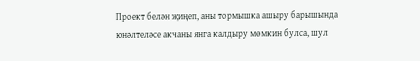Проект белән җиңеп, аны тормышка ашыру барышында юнәлтеләсе акчаны янга калдыру мөмкин булса, шул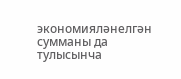экономияләнелгән сумманы да тулысынча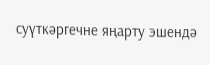суүткәргечне яңарту эшендә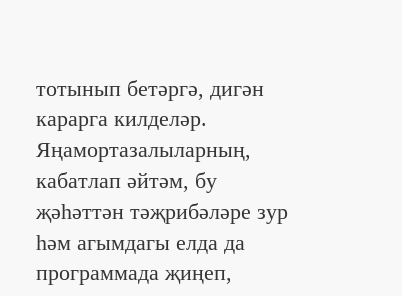тотынып бетәргә, дигән карарга килделәр. Яңамортазалыларның, кабатлап әйтәм, бу җәһәттән тәҗрибәләре зур һәм агымдагы елда да программада җиңеп,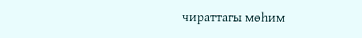чираттагы мөһим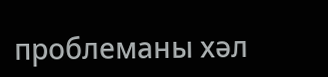проблеманы хәл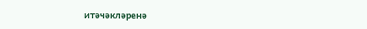итәчәкләренә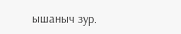ышаныч зур.